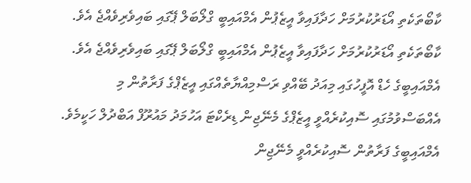ކާބޯތަކެތި އޯޑަރުކުރުމަށް ހަދާފައިވާ އީޒެޕުން އެމްއައިބީ ގްލޯބަލް ޕޭގައި ބައިވެރިވެއްޖެ އެވެ.
ކާބޯތަކެތި އޯޑަރުކުރުމަށް ހަދާފައިވާ އީޒެޕުން އެމްއައިބީ ގްލޯބަލް ޕޭގައި ބައިވެރިވެއްޖެ އެވެ.
އެމްއައިބީގެ ހެޑް އޮފީހުގައި މިއަދު ބޭއްވި ރަސްމިއްޔާތެއްގައި އީޒެޕްގެ ފަރާތުން މި އެއްބަސްވުމުގައި ސޮއިކުރެއްވީ އީޒެޕްގެ މެނޭޖިން ޑިރެކްޓަ އަހުމަދު މައުރޫފް އަބްދުލް ހަކީމެވެ. އެމްއައިބީގެ ފަރާތުން ސޮއިކުރެއްވީ މެނޭޖިން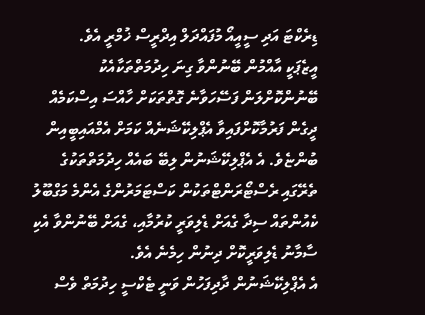ޑިރެކްޓަ އަދި ސީއީއޯ މުފައްދަލް އިދްރީސް ޚުމްރީ އެވެ.
އީޒެޕަކީ އާއްމުން ބޭނުންވާ ގިނަ ހިދުމަތްތަކާއެކު ބޭނުންކޮށްލަން ފަސޭހަވާނެ ގޮތްތަކަށް ހާއްސަ އިސްކަމެއް ދީގެން ފަރުމާކޮށްފައިވާ އެޕްލިކޭޝަނެއް ކަމަށް އެމްއައިބީއިން ބުންޏެވެ. އެ އެޕްލިކޭޝަނުން ލިބޭ ބައެއް ހިދުމަތްތަކުގެ ތެރޭގައި ރެސްޓޯރަންޓްތަކުން ކަސްޓަމަރުންގެ އެންމެ މަގްބޫލު ކެއުންތައް ސިދާ ގެއަށް ޑެލިވަރީ ކުރުމާއި، ގެއަށް ބޭނުންވާ އެކި ސާމާނު ޑެލިވަރީކޮށް ދިނުން ހިމެނެ އެވެ.
އެ އެޕްލިކޭޝަނުން ދާދިފަހުން ވަނީ ޓެކްސީ ހިދުމަތް ވެސް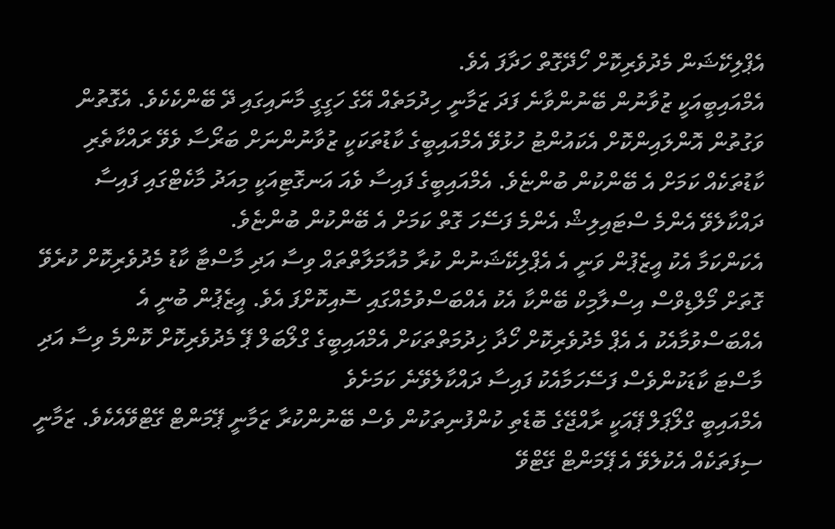އެޕްލިކޭޝަން މެދުވެރިކޮށް ހޯދޭގޮތް ހަދާފަ އެވެ.
އެމްއައިބީއަކީ ޒުވާނުން ބޭނުންވާނެ ފަދަ ޒަމާނީ ހިދުމަތެއް އޭގެ ހަގީގީ މާނައިގައި ދޭ ބޭންކެކެވެ. އެގޮތުން ވަގުތުން އޮންލައިންކޮށް އެކައުންޓު ހުޅުވޭ އެމްއައިބީގެ ކާޑުތަކަކީ ޒުވާނުންނަށް ބަރޯސާ ވެވޭ ރައްކާތެރި ކާޑުތަކެއް ކަމަށް އެ ބޭންކުން ބުންޏެވެ. އެމްއައިބީގެ ފައިސާ ވެއަ އަނގޮޓިއަކީ މިއަދު މާކެޓްގައި ފައިސާ ދައްކާލެވޭ އެންމެ ސްޓައިލިޝް އެންމެ ފަސޭހަ ގޮތް ކަމަށް އެ ބޭންކުން ބުންޏެވެ.
އެކަންކަމާ އެކު އީޒެޕުން ވަނީ އެ އެޕްލިކޭޝަނުން ކުރާ މުއާމަލާތްތައް ވިސާ އަދި މާސްޓާ ކާޑު މެދުވެރިކޮށް ކުރެވޭ ގޮތަށް މޯލްޑިވްސް އިސްލާމިކް ބޭންކާ އެކު އެއްބަސްވުމެއްގައި ސޮއިކޮށްފަ އެވެ. އީޒެޕުން ބުނީ އެ އެއްބަސްވުމާއެކު އެ އެޕް މެދުވެރިކޮށް ހޯދާ ޚިދުމަތްތަކަށް އެމްއައިބީގެ ގްލޯބަލް ޕޭ މެދުވެރިކޮށް ކޮންމެ ވިސާ އަދި މާސްޓަ ކާޑަކުންވެސް ފަސޭހަމާއެކު ފައިސާ ދައްކާލެވޭނެ ކަމަށެވެ
އެމްއައިބީ ގްލޯޕަލް ޕޭއަކީ ރާއްޖޭގެ ބޮޑެތި ކުންފުނިތަކުން ވެސް ބޭނުންކުރާ ޒަމާނީ ޕޭމަންޓް ގޭޓްވޭއެކެވެ. ޒަމާނީ ސިފަތަކެއް އެކުލެވޭ އެ ޕޭމަންޓް ގޭޓްވޭ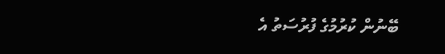ބޭނުން ކުރުމުގެ ފުރުސަތު އެ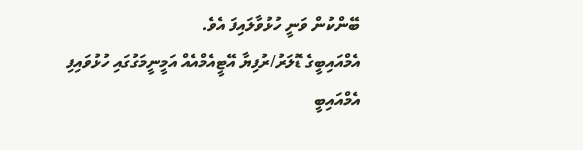ބޭންކުން ވަނީ ހުޅުވާލައިފަ އެވެ.
އެމްއައިބީގެ ޑޮލަރު/ރުފިޔާ އޭޓީއެމްއެއް އަމީނީމަގުގައި ހުޅުވައިފި
އެމްއައިބީ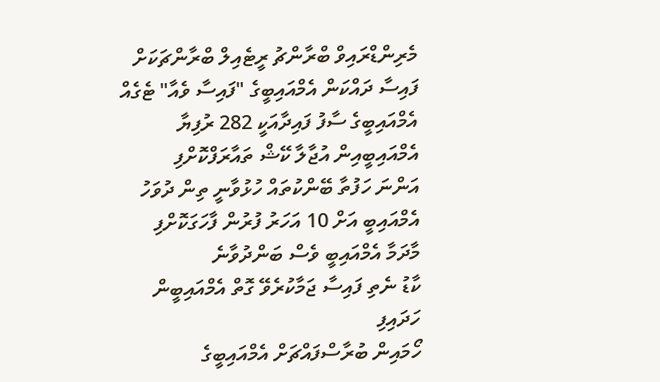މެރިންޑްރައިވް ބްރާންޗު ރީޓެއިލް ބްރާންޗަކަށް
ފައިސާ ދައްކަން އެމްއައިބީގެ "ފައިސާ ވެއާ" ޓެގެއް
އެމްއައިބީގެ ސާފު ފައިދާއަކީ 282 ރުފިޔާ
އެމްއައިބީއިން އުޖާލާ ކޭޝް ތައާރަފްކޮށްފި
އަންނަ ހަފުތާ ބޭންކުތައް ހުޅުވާނީ ތިން ދުވަހު
އެމްއައިބީ އަށް 10 އަހަރު ފުރުން ފާހަގަކޮށްފި
މާދަމާ އެމްއައިބީ ވެސް ބަންދުވާނެ
ކާޑު ނެތި ފައިސާ ޖަމާކުރެވޭ ގޮތް އެމްއައިބީން ހަދައިފި
ހޯމައިން ބުރާސްފައްޗަށް އެމްއައިބީގެ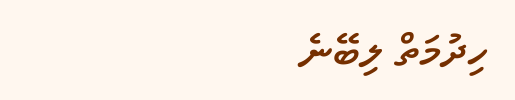ހިދުމަތް ލިބޭނެ